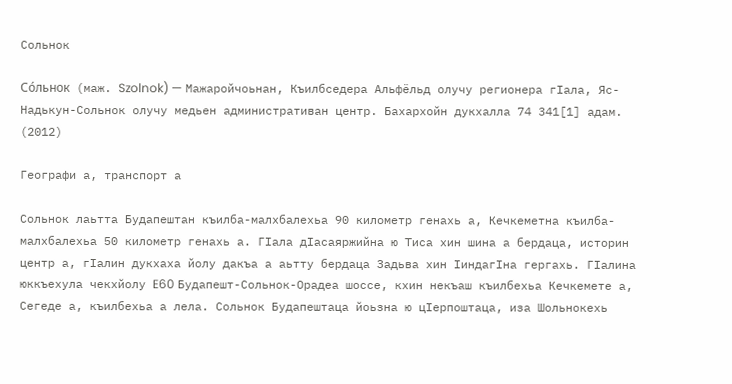Сольнок

Со́льнок (маж. Szolnok) — Мажаройчоьнан, Къилбседера Альфёльд олучу регионера гӀала, Яс-Надькун-Сольнок олучу медьен административан центр. Бахархойн дукхалла 74 341[1] адам. (2012)

Географи а, транспорт а

Сольнок лаьтта Будапештан къилба-малхбалехьа 90 километр генахь а, Кечкеметна къилба-малхбалехьа 50 километр генахь а. ГӀала дӀасаяржийна ю Тиса хин шина а бердаца, историн центр а, гӀалин дукхаха йолу дакъа а аьтту бердаца Задьва хин ӀиндагӀна гергахь. ГӀалина юккъехула чекхйолу E60 Будапешт-Сольнок-Орадеа шоссе, кхин некъаш къилбехьа Кечкемете а, Сегеде а, къилбехьа а лела. Сольнок Будапештаца йоьзна ю цӀерпоштаца, иза Шольнокехь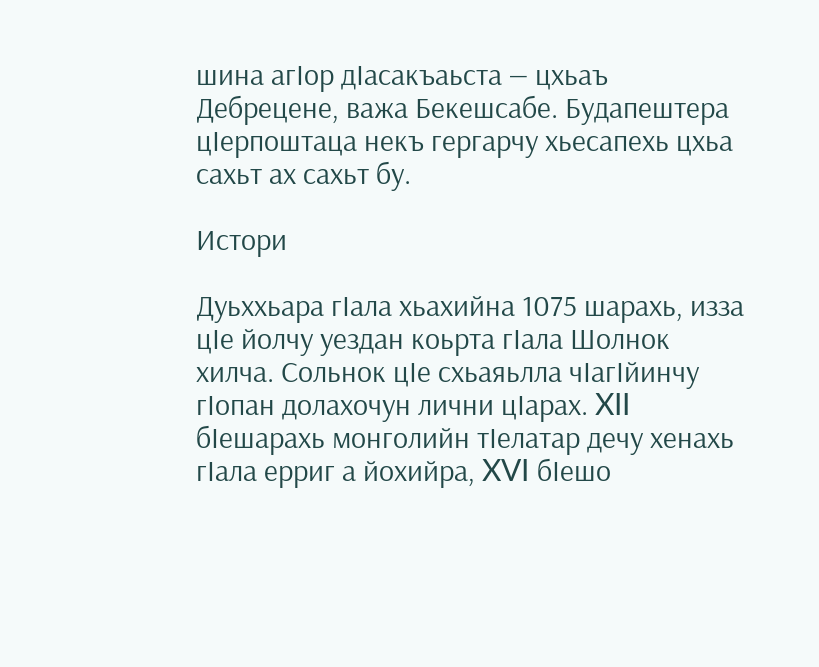шина агӀор дӀасакъаьста — цхьаъ Дебрецене, важа Бекешсабе. Будапештера цӀерпоштаца некъ гергарчу хьесапехь цхьа сахьт ах сахьт бу.

Истори

Дуьххьара гӀала хьахийна 1075 шарахь, изза цӀе йолчу уездан коьрта гӀала Шолнок хилча. Сольнок цӀе схьаяьлла чӀагӀйинчу гӀопан долахочун лични цӀарах. XII бӀешарахь монголийн тӀелатар дечу хенахь гӀала ерриг а йохийра, XVI бӀешо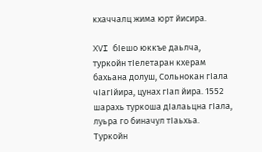кхаччалц жима юрт йисира.

XVI бӀешо юккъе даьлча, туркойн тӀелетаран кхерам бахьана долуш, Сольнокан гӀала чӀагӀйира, цунах гӀап йира. 1552 шарахь туркоша дӀалаьцна гӀала, луьра го биначул тӀаьхьа. Туркойн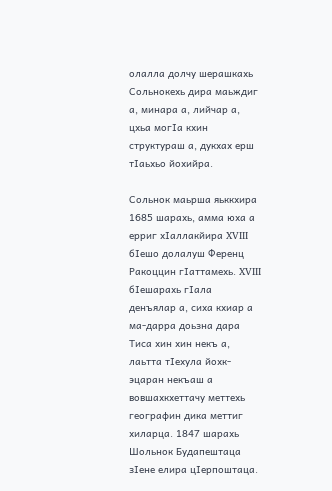олалла долчу шерашкахь Сольнокехь дира маьждиг а, минара а, лийчар а, цхьа могӀа кхин структураш а, дукхах ерш тӀаьхьо йохийра.

Сольнок маьрша яьккхира 1685 шарахь, амма юха а ерриг хӀаллакйира XVIII бӀешо долалуш Ференц Ракоццин гӀаттамехь. XVIII бӀешарахь гӀала денъялар а, сиха кхиар а ма-дарра доьзна дара Тиса хин хин некъ а, лаьтта тӀехула йохк-эцаран некъаш а вовшахкхеттачу меттехь географин дика меттиг хиларца. 1847 шарахь Шольнок Будапештаца зӀене елира цӀерпоштаца.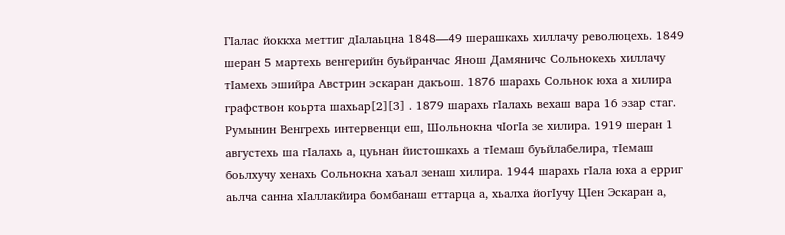ГӀалас йоккха меттиг дӀалаьцна 1848—49 шерашкахь хиллачу революцехь. 1849 шеран 5 мартехь венгерийн буьйранчас Янош Дамяничс Сольнокехь хиллачу тӀамехь эшийра Австрин эскаран дакъош. 1876 шарахь Сольнок юха а хилира графствон коьрта шахьар[2][3] . 1879 шарахь гӀалахь вехаш вара 16 эзар стаг. Румынин Венгрехь интервенци еш, Шольнокна чӀогӀа зе хилира. 1919 шеран 1 августехь ша гӀалахь а, цуьнан йистошкахь а тӀемаш буьйлабелира, тӀемаш боьлхучу хенахь Сольнокна хаъал зенаш хилира. 1944 шарахь гӀала юха а ерриг аьлча санна хӀаллакйира бомбанаш еттарца а, хьалха йогӀучу ЦӀен Эскаран а,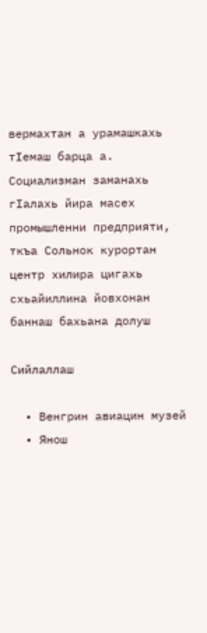вермахтан а урамашкахь тӀемаш барца а. Социализман заманахь гӀалахь йира масех промышленни предприяти, ткъа Сольнок курортан центр хилира цигахь схьайиллина йовхонан баннаш бахьана долуш

Сийлаллаш

  • Венгрин авиацин музей
  • Янош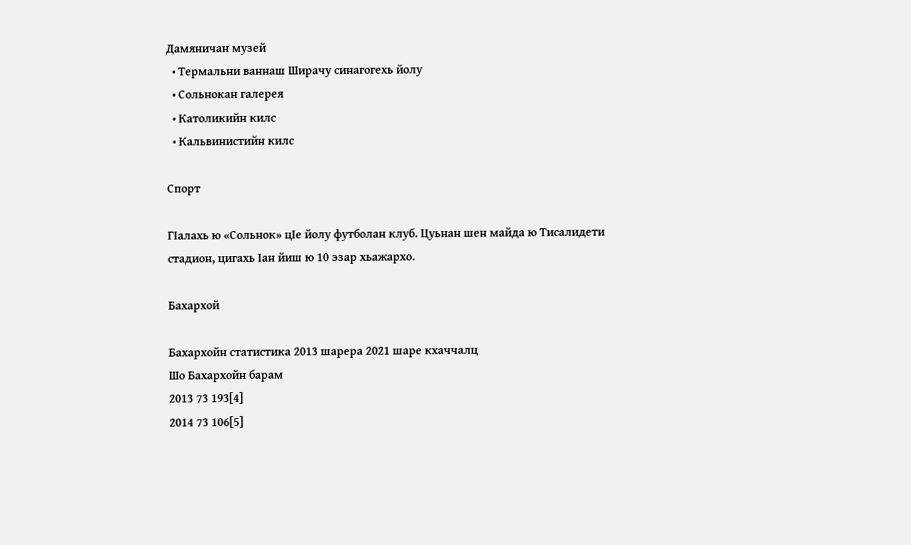Дамяничан музей
  • Термальни ваннаш Ширачу синагогехь йолу
  • Сольнокан галерея
  • Католикийн килс
  • Кальвинистийн килс

Спорт

ГӀалахь ю «Сольнок» цӀе йолу футболан клуб. Цуьнан шен майда ю Тисалидети стадион, цигахь Ӏан йиш ю 10 эзар хьажархо.

Бахархой

Бахархойн статистика 2013 шарера 2021 шаре кхаччалц
Шо Бахархойн барам
2013 73 193[4]
2014 73 106[5]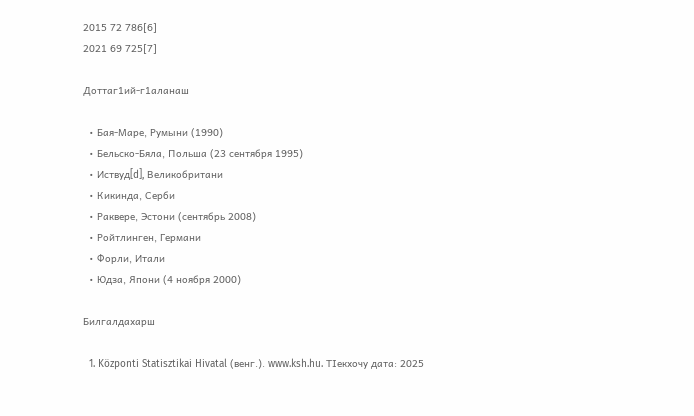2015 72 786[6]
2021 69 725[7]

Доттаг1ий-г1аланаш

  • Бая-Маре, Румыни (1990)
  • Бельско-Бяла, Польша (23 сентября 1995)
  • Иствуд[d], Великобритани
  • Кикинда, Серби
  • Раквере, Эстони (сентябрь 2008)
  • Ройтлинген, Германи
  • Форли, Итали
  • Юдза, Япони (4 ноября 2000)

Билгалдахарш

  1. Központi Statisztikai Hivatal (венг.). www.ksh.hu. ТӀекхочу дата: 2025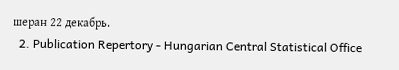шеран 22 декабрь.
  2. Publication Repertory - Hungarian Central Statistical Office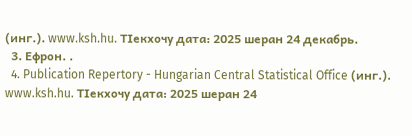(инг.). www.ksh.hu. ТӀекхочу дата: 2025 шеран 24 декабрь.
  3. Ефрон. .
  4. Publication Repertory - Hungarian Central Statistical Office (инг.). www.ksh.hu. ТӀекхочу дата: 2025 шеран 24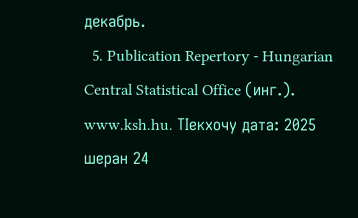декабрь.
  5. Publication Repertory - Hungarian Central Statistical Office (инг.). www.ksh.hu. ТӀекхочу дата: 2025 шеран 24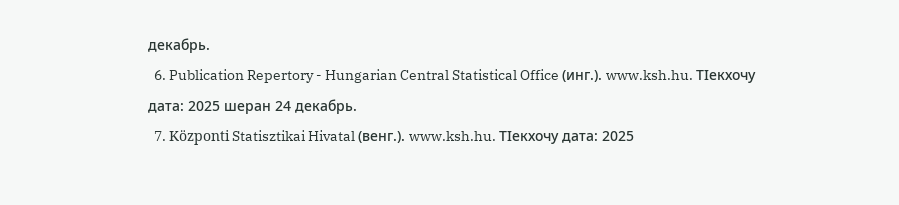декабрь.
  6. Publication Repertory - Hungarian Central Statistical Office (инг.). www.ksh.hu. ТӀекхочу дата: 2025 шеран 24 декабрь.
  7. Központi Statisztikai Hivatal (венг.). www.ksh.hu. ТӀекхочу дата: 2025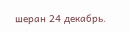шеран 24 декабрь.